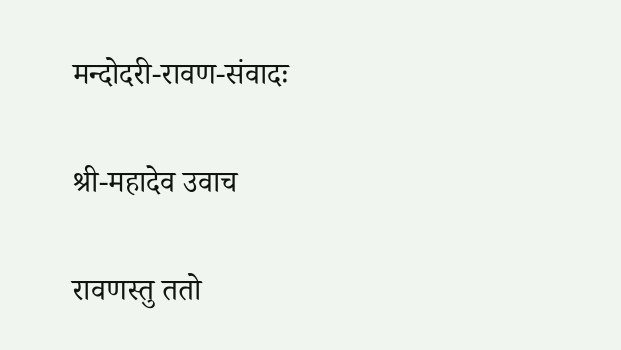मन्दोदरी-रावण-संवादः

श्री-महादेव उवाच

रावणस्तु ततो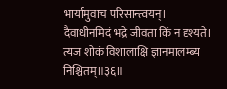भार्यामुवाच परिसान्त्वयन्।
दैवाधीनमिदं भद्रे जीवता किं न दृश्यते।
त्यज शोकं विशालाक्षि ज्ञानमालम्ब्य निश्चितम्॥३६॥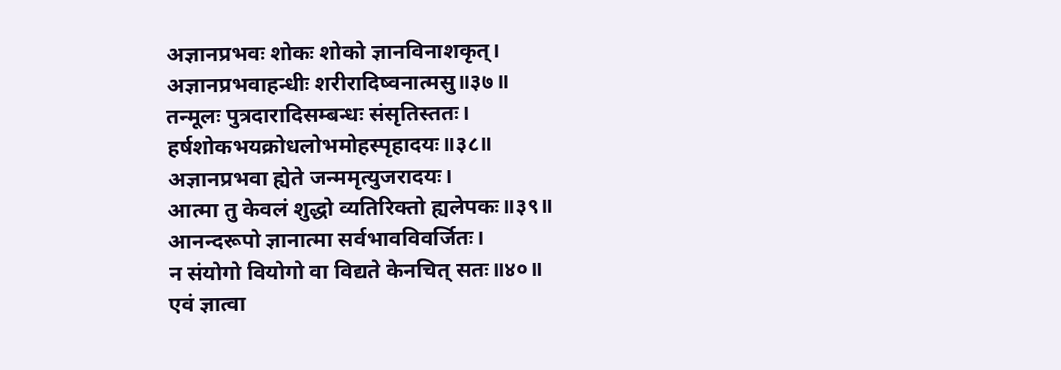अज्ञानप्रभवः शोकः शोको ज्ञानविनाशकृत्।
अज्ञानप्रभवाहन्धीः शरीरादिष्वनात्मसु॥३७॥
तन्मूलः पुत्रदारादिसम्बन्धः संसृतिस्ततः।
हर्षशोकभयक्रोधलोभमोहस्पृहादयः॥३८॥
अज्ञानप्रभवा ह्येते जन्ममृत्युजरादयः।
आत्मा तु केवलं शुद्धो व्यतिरिक्तो ह्यलेपकः॥३९॥
आनन्दरूपो ज्ञानात्मा सर्वभावविवर्जितः।
न संयोगो वियोगो वा विद्यते केनचित् सतः॥४०॥
एवं ज्ञात्वा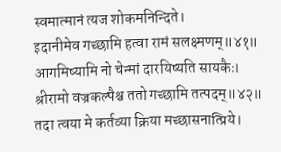स्वमात्मानं त्यज शोकमनिन्दिते।
इदानीमेव गच्छामि हत्वा रामं सलक्ष्मणम्॥४१॥
आगमिष्यामि नो चेन्मां दारयिष्यति सायकैः।
श्रीरामो वज्रकल्पैश्च ततो गच्छामि तत्पदम्॥४२॥
तदा त्वया मे कर्तव्या क्रिया मच्छासनात्प्रिये।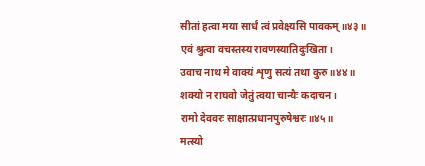सीतां हत्वा मया सार्धं त्वं प्रवेक्ष्यसि पावकम्॥४३॥
एवं श्रुत्वा वचस्तस्य रावणस्यातिदुःखिता।
उवाच नाथ मे वाक्यं शृणु सत्यं तथा कुरु॥४४॥
शक्यो न राघवो जेतुं त्वया चान्यैः कदाचन।
रामो देववरः साक्षात्प्रधानपुरुषेश्वरः॥४५॥
मत्स्यो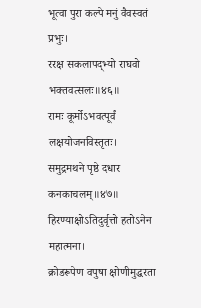भूत्वा पुरा कल्पे मनुं वैवस्वतं प्रभुः।
ररक्ष सकलापद्भ्यो राघवो भक्तवत्सलः॥४६॥
रामः कूर्मोऽभवत्पूर्वं लक्षयोजनविस्तृतः।
समुद्रमथने पृष्ठे दधार कनकाचलम्॥४७॥
हिरण्याक्षोऽतिदुर्वृत्तो हतोऽनेन महात्मना।
क्रोडरूपेण वपुषा क्षोणीमुद्धरता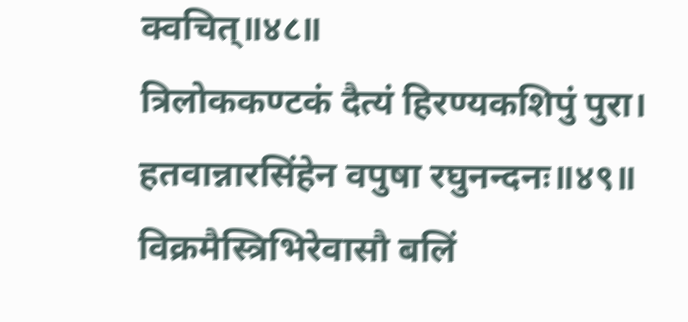क्वचित्॥४८॥
त्रिलोककण्टकं दैत्यं हिरण्यकशिपुं पुरा।
हतवान्नारसिंहेन वपुषा रघुनन्दनः॥४९॥
विक्रमैस्त्रिभिरेवासौ बलिं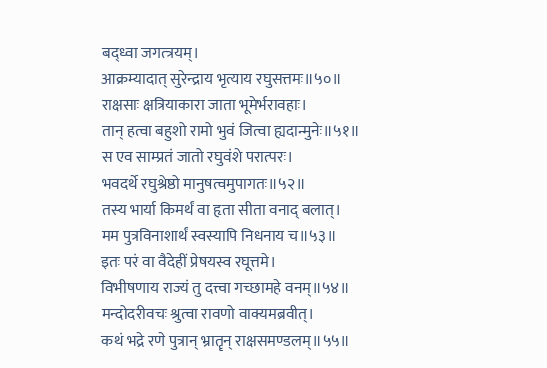बद्ध्वा जगत्त्रयम्।
आक्रम्यादात् सुरेन्द्राय भृत्याय रघुसत्तमः॥५०॥
राक्षसाः क्षत्रियाकारा जाता भूमेर्भरावहाः।
तान् हत्वा बहुशो रामो भुवं जित्वा ह्यदान्मुनेः॥५१॥
स एव साम्प्रतं जातो रघुवंशे परात्परः।
भवदर्थे रघुश्रेष्ठो मानुषत्वमुपागतः॥५२॥
तस्य भार्या किमर्थं वा हृता सीता वनाद् बलात्।
मम पुत्रविनाशार्थं स्वस्यापि निधनाय च॥५३॥
इतः परं वा वैदेहीं प्रेषयस्व रघूत्तमे।
विभीषणाय राज्यं तु दत्त्वा गच्छामहे वनम्॥५४॥
मन्दोदरीवचः श्रुत्वा रावणो वाक्यमब्रवीत्।
कथं भद्रे रणे पुत्रान् भ्रातॄन् राक्षसमण्डलम्॥५५॥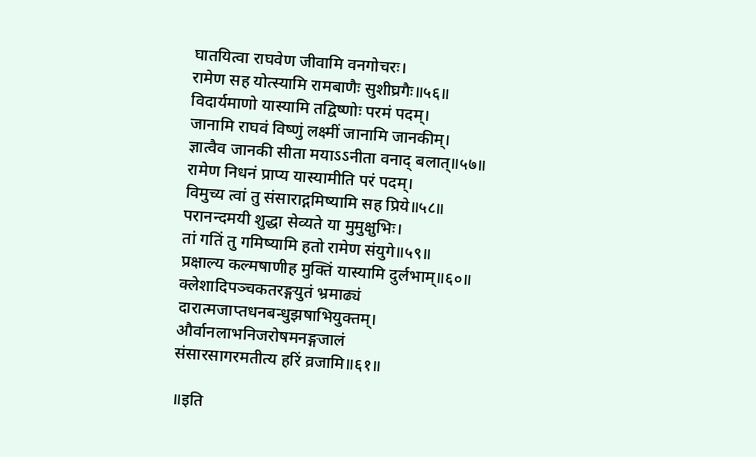घातयित्वा राघवेण जीवामि वनगोचरः।
रामेण सह योत्स्यामि रामबाणैः सुशीघ्रगैः॥५६॥
विदार्यमाणो यास्यामि तद्विष्णोः परमं पदम्।
जानामि राघवं विष्णुं लक्ष्मीं जानामि जानकीम्।
ज्ञात्वैव जानकी सीता मयाऽऽनीता वनाद् बलात्॥५७॥
रामेण निधनं प्राप्य यास्यामीति परं पदम्।
विमुच्य त्वां तु संसाराद्गमिष्यामि सह प्रिये॥५८॥
परानन्दमयी शुद्धा सेव्यते या मुमुक्षुभिः।
तां गतिं तु गमिष्यामि हतो रामेण संयुगे॥५९॥
प्रक्षाल्य कल्मषाणीह मुक्तिं यास्यामि दुर्लभाम्॥६०॥
क्लेशादिपञ्चकतरङ्गयुतं भ्रमाढ्यं
दारात्मजाप्तधनबन्धुझषाभियुक्तम्।
और्वानलाभनिजरोषमनङ्गजालं
संसारसागरमतीत्य हरिं व्रजामि॥६१॥

॥इति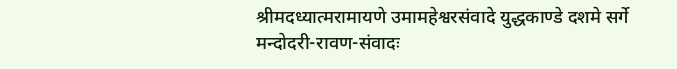श्रीमदध्यात्मरामायणे उमामहेश्वरसंवादे युद्धकाण्डे दशमे सर्गे मन्दोदरी-रावण-संवादः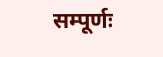सम्पूर्णः